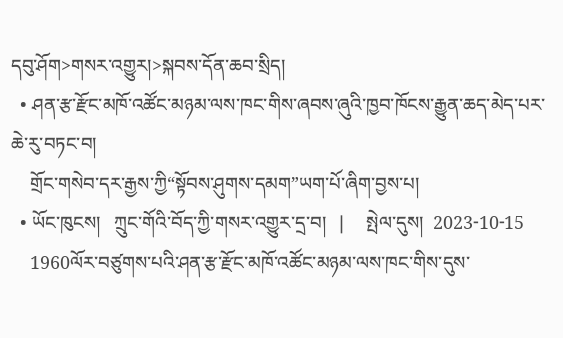དབུ་ཤོག>གསར་འགྱུར།>སྐབས་དོན་ཆབ་སྲིད།
  • ཤན་རྩ་རྫོང་མཁོ་འཚོང་མཉམ་ལས་ཁང་གིས་ཞབས་ཞུའི་ཁྱབ་ཁོངས་རྒྱུན་ཆད་མེད་པར་ཆེ་རུ་བཏང་བ།
    གྲོང་གསེབ་དར་རྒྱས་ཀྱི“སྟོབས་ཤུགས་དམག”ཡག་པོ་ཞིག་བྱས་པ།
  • ཡོང་ཁུངས།   ཀྲུང་གོའི་བོད་ཀྱི་གསར་འགྱུར་དྲ་བ།   |     སྤེལ་དུས།  2023-10-15
    1960ལོར་བཙུགས་པའི་ཤན་རྩ་རྫོང་མཁོ་འཚོང་མཉམ་ལས་ཁང་གིས་དུས་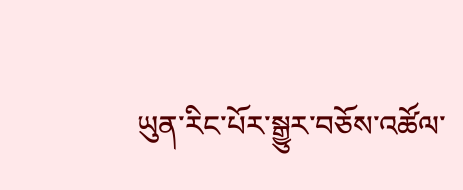ཡུན་རིང་པོར་སྒྱུར་བཅོས་འཚོལ་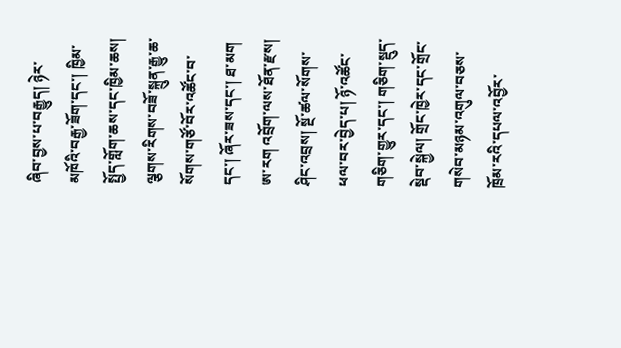ཞིབ་བྱས་པ་བརྒྱུད། ཉེར་མཁོའི་བརྒྱ་ཟོག་དང་། ཁྱིམ་སྤྱོད་གློག་ཆས་དང་ཁྱིམ་ཆས། ལྕགས་རིགས་བཟོ་སྐྲུན་རྒྱུ་ཆ་སོགས་གཙོ་བོར་འཚོང་བ་དང་། ཞོར་ཟས་དང་། ཐ་མག ཨ་རག འབྲོག་ལས་ཐོན་རྫས། ཤིང་འབྲས། སྔོ་ཚལ་སོགས་ཕལ་བར་བྱེད་པ། ཉོ་འཚོང་གཅིག་གྱུར་དང་། གཅིག་སྡུད་སྡེབ་སྐྱེལ། གྲོང་ཁྱེར་དང་གྲོང་གསེབ་མཉམ་འགུལ་བཅས་ཁྲོམ་རའི་དཔལ་འབྱོར་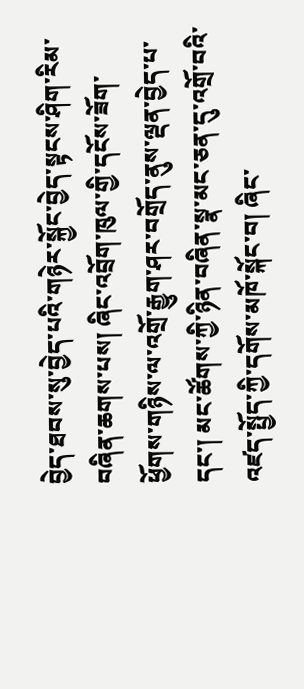བྱེད་ཐབས་སུ་བྱེད་པའི་གཉེར་སྐྱོང་བྱེད་སྟངས་ཤིག་རིམ་བཞིན་ཆགས་པས། ཞིང་འབྲོག་ཁུལ་གྱི་དངོས་ཟོག་ཕྱོགས་གཉིས་ལ་འགྲོ་རྒྱུག་ཤར་བགྲོད་ནུས་ལྡན་བྱེད་པ་དང་། མང་ཚོགས་ཀྱི་ཉིན་བཞིན་སྣ་མང་ཅན་དུ་འགྲོ་བའི་འཛད་སྤྱོད་ཀྱི་དགོས་མཁོ་སྐོང་བ། ཞིང་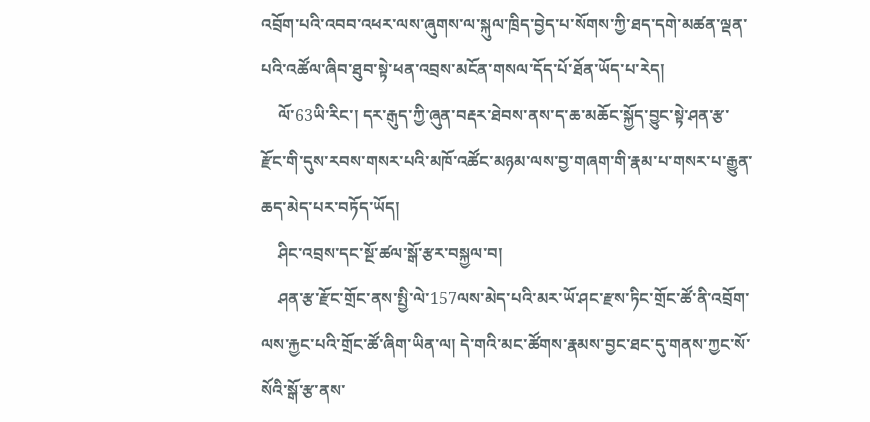འབྲོག་པའི་འབབ་འཕར་ལས་ཞུགས་ལ་སྐུལ་ཁྲིད་བྱེད་པ་སོགས་ཀྱི་ཐད་དགེ་མཚན་ལྡན་པའི་འཚོལ་ཞིབ་ཐུབ་སྟེ་ཕན་འབྲས་མངོན་གསལ་དོད་པོ་ཐོན་ཡོད་པ་རེད།
    ལོ་63ཡི་རིང་། དར་རྒུད་ཀྱི་ཞུན་བརྡར་ཐེབས་ནས་ད་ཆ་མཆོང་སྐྱོད་བྱུང་སྟེ་ཤན་རྩ་རྫོང་གི་དུས་རབས་གསར་པའི་མཁོ་འཚོང་མཉམ་ལས་བྱ་གཞག་གི་རྣམ་པ་གསར་པ་རྒྱུན་ཆད་མེད་པར་བཏོད་ཡོད།
    ཤིང་འབྲས་དང་སྔོ་ཚལ་སྒོ་རྩར་བསྐྱལ་བ།
    ཤན་རྩ་རྫོང་གྲོང་ནས་སྤྱི་ལེ་157ལས་མེད་པའི་མར་ཡོ་ཤང་རྫས་ཏིང་གྲོང་ཚོ་ནི་འབྲོག་ལས་རྐྱང་པའི་གྲོང་ཚོ་ཞིག་ཡིན་ལ། དེ་གའི་མང་ཚོགས་རྣམས་བྱང་ཐང་དུ་གནས་ཀྱང་སོ་སོའི་སྒོ་རྩ་ནས་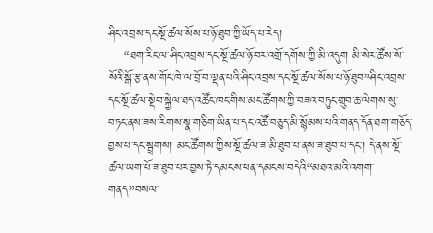ཤིང་འབྲས་དང་སྔོ་ཚལ་སོས་པ་ཉོ་ཐུབ་ཀྱི་ཡོད་པ་རེད།
    “ཐག་རིང་ལ་ཤིང་འབྲས་དང་སྔོ་ཚལ་ཉོ་བར་འགྲོ་དགོས་ཀྱི་མི་འདུག མི་སེར་ཚོས་སོ་སོའི་སྒོ་རྩ་ནས་གོང་ཁེ་ལ་བྲོ་བ་ལྡན་པའི་ཤིང་འབྲས་དང་སྔོ་ཚལ་སོས་པ་ཉོ་ཐུབ”ཤིང་འབྲས་དང་སྔོ་ཚལ་སྡེབ་སྐྱེལ་ཐད་འཚོང་ཁང་གིས་མང་ཚོགས་ཀྱི་བཟའ་བཏུང་གྲུབ་ཆ་ལེགས་སུ་བཏང་ནས་ཟས་རིགས་སྣ་གཅིག་ཡིན་པ་དང་འཚོ་བཅུད་མི་སྙོམས་པའི་གནད་དོན་ཐག་གཅོད་བྱས་པ་དང་སྦྲགས། མང་ཚོགས་ཀྱིས་སྔོ་ཚལ་ཟ་མི་ཐུབ་པ་ནས་ཟ་ཐུབ་པ་དང་། དེ་ནས་སྔོ་ཚལ་ཡག་པོ་ཟ་ཐུབ་པར་བྱས་ཏེ་དམངས་ཕན་དམངས་བདེའི“མཐའ་མའི་འགག་གནད”བསལ་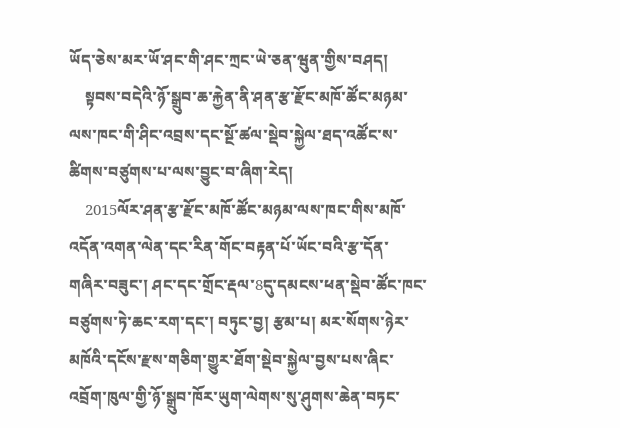ཡོད་ཅེས་མར་ཡོ་ཤང་གི་ཤང་ཀྲང་ཡེ་ཅན་ཝུན་གྱིས་བཤད།
    སྟབས་བདེའི་ཉོ་སྒྲུབ་ཆ་རྐྱེན་ནི་ཤན་རྩ་རྫོང་མཁོ་ཚོང་མཉམ་ལས་ཁང་གི་ཤིང་འབྲས་དང་སྔོ་ཚལ་སྡེབ་སྐྱེལ་ཐད་འཚོང་ས་ཚིགས་བཙུགས་པ་ལས་བྱུང་བ་ཞིག་རེད།
    2015ལོར་ཤན་རྩ་རྫོང་མཁོ་ཚོང་མཉམ་ལས་ཁང་གིས་མཁོ་འདོན་འགན་ལེན་དང་རིན་གོང་བརྟན་པོ་ཡོང་བའི་རྩ་དོན་གཞིར་བཟུང་། ཤང་དང་གྲོང་རྡལ་8དུ་དམངས་ཕན་སྡེབ་ཚོང་ཁང་བཙུགས་ཏེ་ཆང་རག་དང་། བཏུང་བྱ། རྩམ་པ། མར་སོགས་ཉེར་མཁོའི་དངོས་རྫས་གཅིག་གྱུར་ཐོག་སྡེབ་སྐྱེལ་བྱས་པས་ཞིང་འབྲོག་ཁུལ་གྱི་ཉོ་སྒྲུབ་ཁོར་ཡུག་ལེགས་སུ་ཤུགས་ཆེན་བཏང་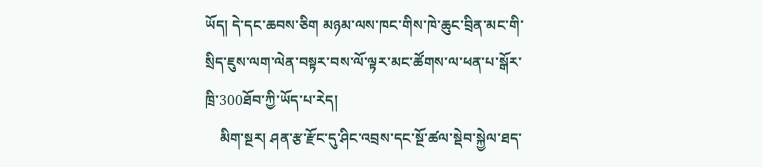ཡོད། དེ་དང་ཆབས་ཅིག མཉམ་ལས་ཁང་གིས་ཁེ་ཆུང་བྲིན་མང་གི་སྲིད་ཇུས་ལག་ལེན་བསྟར་བས་ལོ་ལྟར་མང་ཚོགས་ལ་ཕན་པ་སྒོར་ཁྲི་300ཐོབ་ཀྱི་ཡོད་པ་རེད།
    མིག་སྔར། ཤན་རྩ་རྫོང་དུ་ཤིང་འབྲས་དང་སྔོ་ཚལ་སྡེབ་སྐྱེལ་ཐད་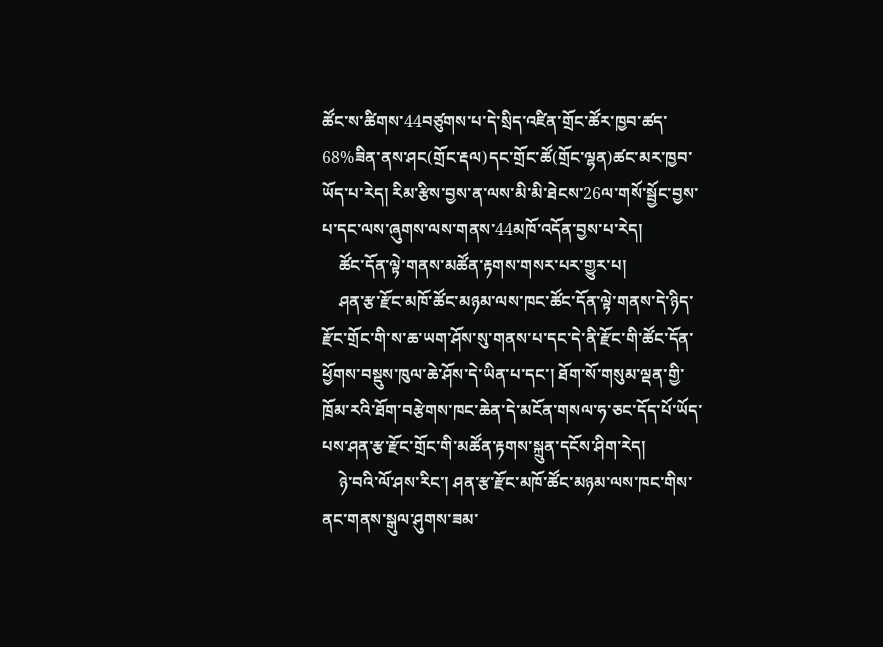ཚོང་ས་ཚིགས་44བཙུགས་པ་དེ་སྲིད་འཛིན་གྲོང་ཚོར་ཁྱབ་ཚད་68%ཟིན་ནས་ཤང(གྲོང་རྡལ)དང་གྲོང་ཚོ(གྲོང་ལྷན)ཚང་མར་ཁྱབ་ཡོད་པ་རེད། རིམ་རྩིས་བྱས་ན་ལས་མི་མི་ཐེངས་26ལ་གསོ་སྦྱོང་བྱས་པ་དང་ལས་ཞུགས་ལས་གནས་44མཁོ་འདོན་བྱས་པ་རེད།
    ཚོང་དོན་ལྟེ་གནས་མཚོན་རྟགས་གསར་པར་གྱུར་པ།
    ཤན་རྩ་རྫོང་མཁོ་ཚོང་མཉམ་ལས་ཁང་ཚོང་དོན་ལྟེ་གནས་དེ་ཉིད་རྫོང་གྲོང་གི་ས་ཆ་ཡག་ཤོས་སུ་གནས་པ་དང་དེ་ནི་རྫོང་གི་ཚོང་དོན་ཕྱོགས་བསྡུས་ཁུལ་ཆེ་ཤོས་དེ་ཡིན་པ་དང་། ཐོག་སོ་གསུམ་ལྡན་གྱི་ཁྲོམ་རའི་ཐོག་བརྩེགས་ཁང་ཆེན་དེ་མངོན་གསལ་ཧ་ཅང་དོད་པོ་ཡོད་པས་ཤན་རྩ་རྫོང་གྲོང་གི་མཚོན་རྟགས་སྐྲུན་དངོས་ཤིག་རེད།
    ཉེ་བའི་ལོ་ཤས་རིང་། ཤན་རྩ་རྫོང་མཁོ་ཚོང་མཉམ་ལས་ཁང་གིས་ནང་གནས་སྒུལ་ཤུགས་ཟམ་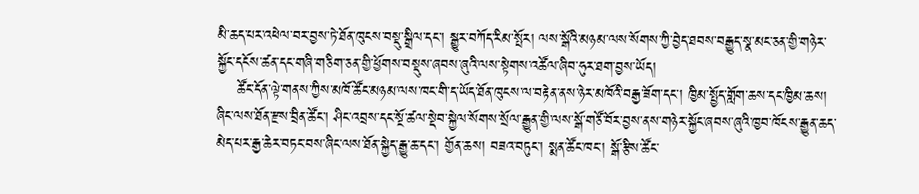མི་ཆད་པར་འཕེལ་བར་བྱས་ཏེ་ཐོན་ཁུངས་བསྡུ་སྒྲིལ་དང་། སྒྱུར་བཀོད་རིམ་སྤོར། ལས་སྒོའི་མཉམ་ལས་སོགས་ཀྱི་བྱེད་ཐབས་བརྒྱུད་སྣ་མང་ཅན་གྱི་གཉེར་སྐྱོང་དངོས་ཚན་དང་གཞི་གཅིག་ཅན་གྱི་ཕྱོགས་བསྡུས་ཞབས་ཞུའི་ལས་སྟེགས་འཚོལ་ཞིབ་ཧུར་ཐག་བྱས་ཡོད།
    ཚོང་དོན་ལྟེ་གནས་ཀྱིས་མཁོ་ཚོང་མཉམ་ལས་ཁང་གི་ད་ཡོད་ཐོན་ཁུངས་ལ་བརྟེན་ནས་ཉེར་མཁོའི་བརྒྱ་ཟོག་དང་། ཁྱིམ་སྤྱོད་གློག་ཆས་དང་ཁྱིམ་ཆས། ཞིང་ལས་ཐོན་རྫས་བྲིན་ཚོང་། ཤིང་འབྲས་དང་སྔོ་ཚལ་སྡེབ་སྐྱེལ་སོགས་སྲོལ་རྒྱུན་གྱི་ལས་སྒོ་གཙོ་བོར་བྱས་ནས་གཉེར་སྐྱོང་ཞབས་ཞུའི་ཁྱབ་ཁོངས་རྒྱུན་ཆད་མེད་པར་རྒྱ་ཆེར་བཏང་བས་ཞིང་ལས་ཐོན་སྐྱེད་རྒྱུ་ཆ་དང་། གྱོན་ཆས། བཟའ་བཏུང་། སྨན་ཚོང་ཁང་། སྒོ་རྩིས་ཚོང་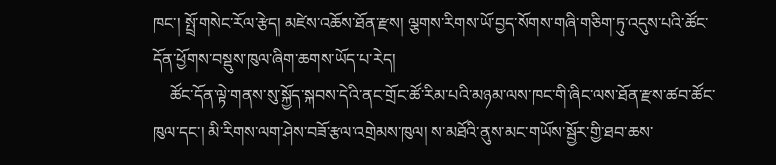ཁང་། སྤྲོ་གསེང་རོལ་རྩེད། མཛེས་འཆོས་ཐོན་རྫས། ལྕགས་རིགས་ཡོ་བྱད་སོགས་གཞི་གཅིག་ཏུ་འདུས་པའི་ཚོང་དོན་ཕྱོགས་བསྡུས་ཁུལ་ཞིག་ཆགས་ཡོད་པ་རེད།
    ཚོང་དོན་ལྟེ་གནས་སུ་སྐྱོད་སྐབས་དེའི་ནང་གྲོང་ཚོ་རིམ་པའི་མཉམ་ལས་ཁང་གི་ཞིང་ལས་ཐོན་རྫས་ཚབ་ཚོང་ཁུལ་དང་། མི་རིགས་ལག་ཤེས་བཟོ་རྩལ་འགྲེམས་ཁུལ། ས་མཐོའི་ནུས་མང་གཡོས་སྦྱོར་གྱི་ཐབ་ཆས་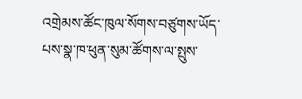འགྲེམས་ཚོང་ཁུལ་སོགས་བཙུགས་ཡོད་པས་སྣ་ཁ་ཕུན་སུམ་ཚོགས་ལ་སྤུས་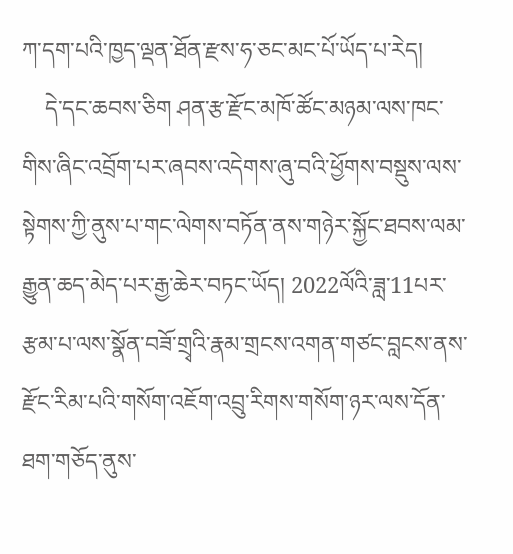ཀ་དག་པའི་ཁྱད་ལྡན་ཐོན་རྫས་ཧ་ཅང་མང་པོ་ཡོད་པ་རེད།
    དེ་དང་ཆབས་ཅིག ཤན་རྩ་རྫོང་མཁོ་ཚོང་མཉམ་ལས་ཁང་གིས་ཞིང་འབྲོག་པར་ཞབས་འདེགས་ཞུ་བའི་ཕྱོགས་བསྡུས་ལས་སྟེགས་ཀྱི་ནུས་པ་གང་ལེགས་བཏོན་ནས་གཉེར་སྐྱོང་ཐབས་ལམ་རྒྱུན་ཆད་མེད་པར་རྒྱ་ཆེར་བཏང་ཡོད། 2022ལོའི་ཟླ་11པར་རྩམ་པ་ལས་སྣོན་བཟོ་གྲྭའི་རྣམ་གྲངས་འགན་གཙང་བླངས་ནས་རྫོང་རིམ་པའི་གསོག་འཇོག་འབྲུ་རིགས་གསོག་ཉར་ལས་དོན་ཐག་གཅོད་ནུས་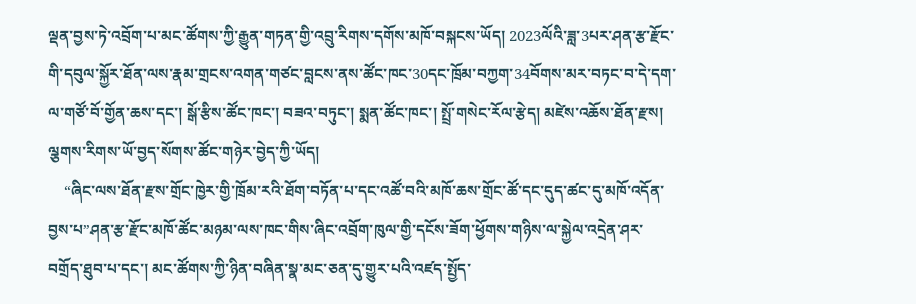ལྡན་བྱས་ཏེ་འབྲོག་པ་མང་ཚོགས་ཀྱི་རྒྱུན་གཏན་གྱི་འབྲུ་རིགས་དགོས་མཁོ་བསྐངས་ཡོད། 2023ལོའི་ཟླ་3པར་ཤན་རྩ་རྫོང་གི་དབུལ་སྐྱོར་ཐོན་ལས་རྣམ་གྲངས་འགན་གཙང་བླངས་ནས་ཚོང་ཁང་30དང་ཁྲོམ་བཀྱག་34བོགས་མར་བཏང་བ་དེ་དག་ལ་གཙོ་བོ་གྱོན་ཆས་དང་། སྒོ་རྩིས་ཚོང་ཁང་། བཟའ་བཏུང་། སྨན་ཚོང་ཁང་། སྤྲོ་གསེང་རོལ་རྩེད། མཛེས་འཆོས་ཐོན་རྫས། ལྕགས་རིགས་ཡོ་བྱད་སོགས་ཚོང་གཉེར་བྱེད་ཀྱི་ཡོད།
    “ཞིང་ལས་ཐོན་རྫས་གྲོང་ཁྱེར་གྱི་ཁྲོམ་རའི་ཐོག་བཏོན་པ་དང་འཚོ་བའི་མཁོ་ཆས་གྲོང་ཚོ་དང་དུད་ཚང་དུ་མཁོ་འདོན་བྱས་པ”ཤན་རྩ་རྫོང་མཁོ་ཚོང་མཉམ་ལས་ཁང་གིས་ཞིང་འབྲོག་ཁུལ་གྱི་དངོས་ཟོག་ཕྱོགས་གཉིས་ལ་སྐྱེལ་འདྲེན་ཤར་བགྲོད་ཐུབ་པ་དང་། མང་ཚོགས་ཀྱི་ཉིན་བཞིན་སྣ་མང་ཅན་དུ་གྱུར་པའི་འཛད་སྤྱོད་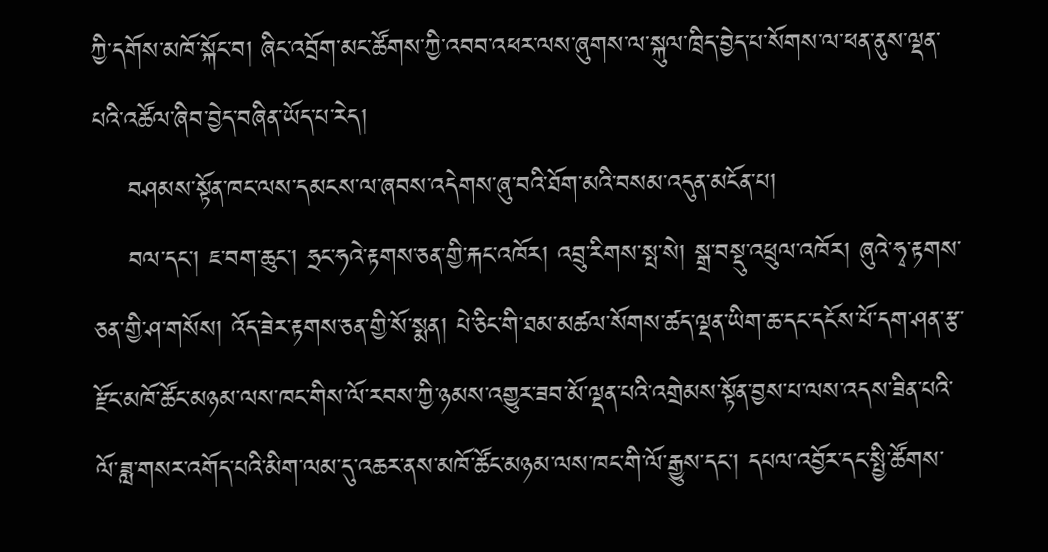ཀྱི་དགོས་མཁོ་སྐོང་བ། ཞིང་འབྲོག་མང་ཚོགས་ཀྱི་འབབ་འཕར་ལས་ཞུགས་ལ་སྐུལ་ཁྲིད་བྱེད་པ་སོགས་ལ་ཕན་ནུས་ལྡན་པའི་འཚོལ་ཞིབ་བྱེད་བཞིན་ཡོད་པ་རེད།
    བཤམས་སྟོན་ཁང་ལས་དམངས་ལ་ཞབས་འདེགས་ཞུ་བའི་ཐོག་མའི་བསམ་འདུན་མངོན་པ།
    བལ་དང་། ཇ་བག་ཆུང་། ཧྲང་ཧའེ་རྟགས་ཅན་གྱི་རྐང་འཁོར། འབྲུ་རིགས་སྤ་སེ། སྒྲ་བསྡུ་འཕྲུལ་འཁོར། ཞུའེ་ཧྭ་རྟགས་ཅན་གྱི་ཤ་གསོས། འོད་ཟེར་རྟགས་ཅན་གྱི་སོ་སྨན། པེ་ཅིང་གི་ཐམ་མཚལ་སོགས་ཚད་ལྡན་ཡིག་ཆ་དང་དངོས་པོ་དག་ཤན་རྩ་རྫོང་མཁོ་ཚོང་མཉམ་ལས་ཁང་གིས་ལོ་རབས་ཀྱི་ཉམས་འགྱུར་ཟབ་མོ་ལྡན་པའི་འགྲེམས་སྟོན་བྱས་པ་ལས་འདས་ཟིན་པའི་ལོ་ཟླ་གསར་འགོད་པའི་མིག་ལམ་དུ་འཆར་ནས་མཁོ་ཚོང་མཉམ་ལས་ཁང་གི་ལོ་རྒྱུས་དང་། དཔལ་འབྱོར་དང་སྤྱི་ཚོགས་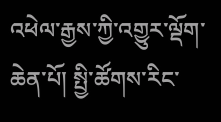འཕེལ་རྒྱས་ཀྱི་འགྱུར་ལྡོག་ཆེན་པོ། སྤྱི་ཚོགས་རིང་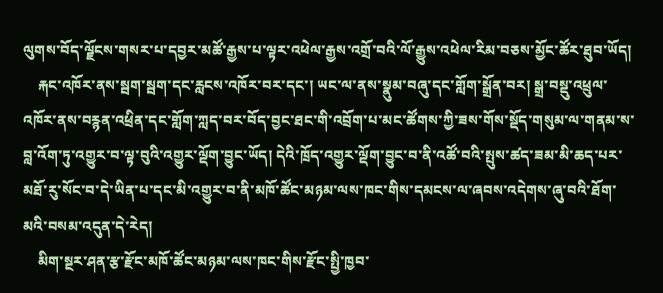ལུགས་བོད་ལྗོངས་གསར་པ་དབྱར་མཚོ་རྒྱས་པ་ལྟར་འཕེལ་རྒྱས་འགྲོ་བའི་ལོ་རྒྱུས་འཕེལ་རིམ་བཅས་མྱོང་ཚོར་ཐུབ་ཡོད།
    རྐང་འཁོར་ནས་སྦག་སྦག་དང་རླངས་འཁོར་བར་དང་། ཡང་ལ་ནས་སྣུམ་བཞུ་དང་གློག་སྒྲོན་བར། སྒྲ་བསྡུ་འཕྲུལ་འཁོར་ནས་བརྙན་འཕྲིན་དང་གློག་ཀླད་བར་བོད་བྱང་ཐང་གི་འབྲོག་པ་མང་ཚོགས་ཀྱི་ཟས་གོས་སྡོད་གསུམ་ལ་གནམ་ས་བླ་འོག་ཏུ་འགྱུར་བ་ལྟ་བུའི་འགྱུར་ལྡོག་བྱུང་ཡོད། དེའི་ཁྲོད་འགྱུར་ལྡོག་བྱུང་བ་ནི་འཚོ་བའི་སྤུས་ཚད་ཟམ་མི་ཆད་པར་མཐོ་རུ་སོང་བ་དེ་ཡིན་པ་དང་མི་འགྱུར་བ་ནི་མཁོ་ཚོང་མཉམ་ལས་ཁང་གིས་དམངས་ལ་ཞབས་འདེགས་ཞུ་བའི་ཐོག་མའི་བསམ་འདུན་དེ་རེད།
    མིག་སྔར་ཤན་རྩ་རྫོང་མཁོ་ཚོང་མཉམ་ལས་ཁང་གིས་རྫོང་སྤྱི་ཁྱབ་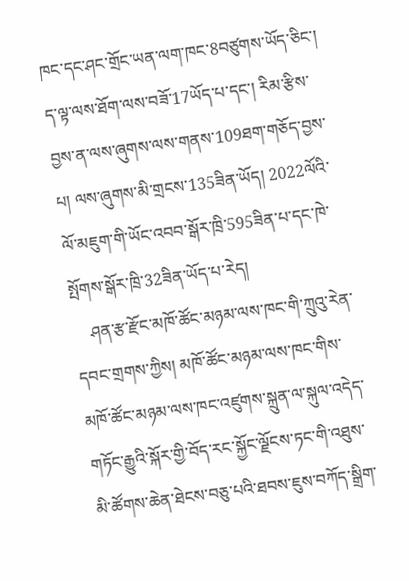ཁང་དང་ཤང་གྲོང་ཡན་ལག་ཁང་8བཙུགས་ཡོད་ཅིང་། ད་ལྟ་ལས་ཐོག་ལས་བཟོ་17ཡོད་པ་དང་། རིམ་རྩིས་བྱས་ན་ལས་ཞུགས་ལས་གནས་109ཐག་གཅོད་བྱས་པ། ལས་ཞུགས་མི་གྲངས་135ཟིན་ཡོད། 2022ལོའི་ལོ་མཇུག་གི་ཡོང་འབབ་སྒོར་ཁྲི་595ཟིན་པ་དང་ཁེ་སྤོགས་སྒོར་ཁྲི་32ཟིན་ཡོད་པ་རེད།
    ཤན་རྩ་རྫོང་མཁོ་ཚོང་མཉམ་ལས་ཁང་གི་ཀྲུའུ་རེན་དབང་གྲགས་ཀྱིས། མཁོ་ཚོང་མཉམ་ལས་ཁང་གིས་མཁོ་ཚོང་མཉམ་ལས་ཁང་འཛུགས་སྐྲུན་ལ་སྐུལ་འདེད་གཏོང་རྒྱུའི་སྐོར་གྱི་བོད་རང་སྐྱོང་ལྗོངས་ཏང་གི་འཐུས་མི་ཚོགས་ཆེན་ཐེངས་བཅུ་པའི་ཐབས་ཇུས་བཀོད་སྒྲིག་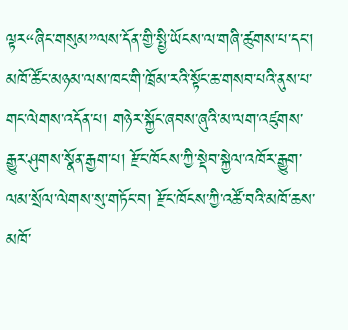ལྟར“ཞིང་གསུམ”ལས་དོན་གྱི་སྤྱི་ཡོངས་ལ་གཞི་ཚུགས་པ་དང་། མཁོ་ཚོང་མཉམ་ལས་ཁང་གི་ཁྲོམ་རའི་སྟོང་ཆ་གསབ་པའི་ནུས་པ་གང་ལེགས་འདོན་པ། གཉེར་སྐྱོང་ཞབས་ཞུའི་མ་ལག་འཛུགས་རྒྱུར་ཤུགས་སྣོན་རྒྱག་པ། རྫོང་ཁོངས་ཀྱི་སྡེབ་སྐྱེལ་འཁོར་རྒྱུག་ལམ་སྲོལ་ལེགས་སུ་གཏོང་བ། རྫོང་ཁོངས་ཀྱི་འཚོ་བའི་མཁོ་ཆས་མཁོ་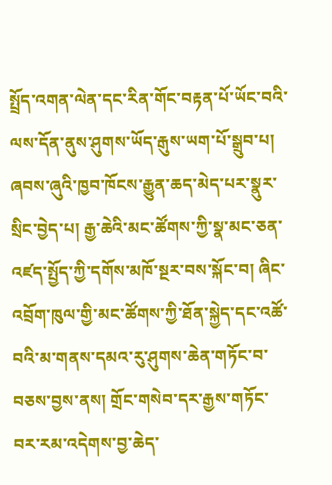སྤྲོད་འགན་ལེན་དང་རིན་གོང་བརྟན་པོ་ཡོང་བའི་ལས་དོན་ནུས་ཤུགས་ཡོད་རྒུས་ཡག་པོ་སྒྲུབ་པ། ཞབས་ཞུའི་ཁྱབ་ཁོངས་རྒྱུན་ཆད་མེད་པར་སྣུར་སྲིང་བྱེད་པ། རྒྱ་ཆེའི་མང་ཚོགས་ཀྱི་སྣ་མང་ཅན་འཛད་སྤྱོད་ཀྱི་དགོས་མཁོ་སྔར་བས་སྐོང་བ། ཞིང་འབྲོག་ཁུལ་གྱི་མང་ཚོགས་ཀྱི་ཐོན་སྐྱེད་དང་འཚོ་བའི་མ་གནས་དམའ་རུ་ཤུགས་ཆེན་གཏོང་བ་བཅས་བྱས་ནས། གྲོང་གསེབ་དར་རྒྱས་གཏོང་བར་རམ་འདེགས་བྱ་ཆེད་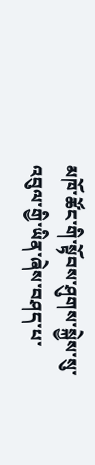མཁོ་ཚོང་གི་སྟོབས་ཤུགས་སྐྱེས་སུ་འབུལ་གྱི་ཡིན་ཞེས་བཤད་པ་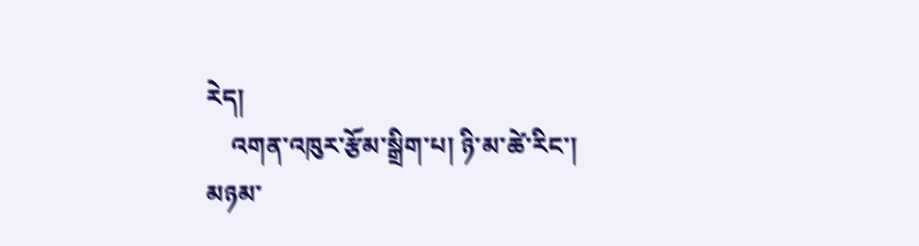རེད།
    འགན་འཁུར་རྩོམ་སྒྲིག་པ། ཉི་མ་ཚེ་རིང་།
མཉམ་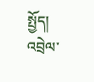སྤྱོད།
འབྲེལ་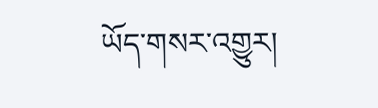ཡོད་གསར་འགྱུར།